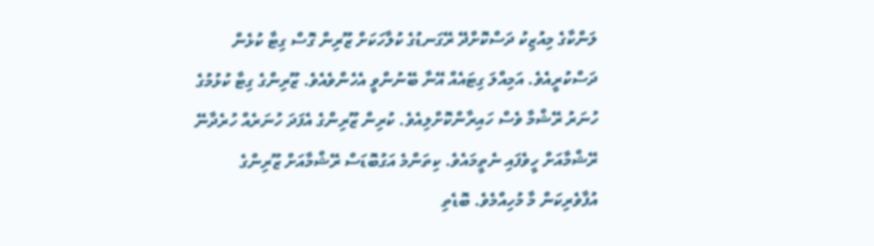ލަންކާގެ މިއުޒިކު ދަސްކޮށްދޭ ރޭގަނޑުގެ ކުލާހަކަށް ޒޫރިން ގޮސް ގިޓާ ކުޅެން ދަސްކުރީއެވެ. އަމިއްލަ ގިޓައެއް އޭނާ ބޭނުންވީ އެހެންވެއެވެ. ޒޫރިންގެ ގިޓާ ކުޅުމުގެ ހުނަރު ރޭޝްމާ ވެސް ހައިރާންކޮށްލިއެވެ. ކުރިން ޒޫރިންގެ އެފަދަ ހުނަރެއް ހުރެދާނޭ ރޭޝްމާއަށް ހީވެފައި ނެތީމައެވެ. ކިތަންމެ އަގުބޮޑަސް ރޭޝްމާއަށް ޒޫރިންގެ އުފާވެރިކަން މާ މުހިއްމެވެ. ބޮޑެތި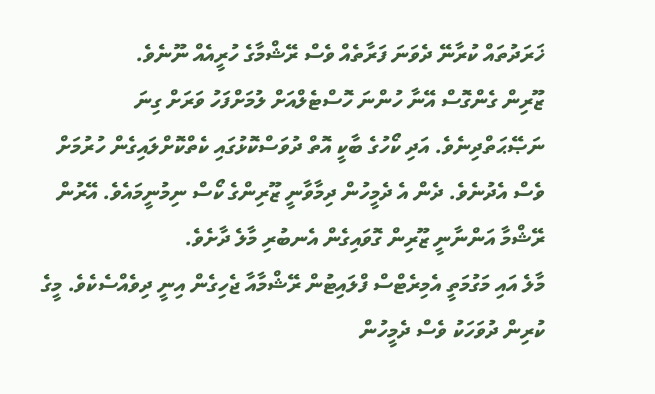ޚަރަދުތައް ކުރާނޭ ދެވަނަ ފަރާތެއް ވެސް ރޭޝްމާގެ ހުރީއެއް ނޫނެވެ.
ޒޫރިން ގެންގޮސް އޭނާ ހުންނަ ހޮސްޓެލްއަށް ލުމަށްފަހު ވަރަށް ގިނަ ނަޞޭޙަތްދިނެވެ. އަދި ކޯހުގެ ބާކީ އޮތް ދުވަސްކޮޅުގައި ކެތްކޮށްލައިގެން ހުރުމަށް ވެސް އެދުނެވެ. ދެން އެ ދެމީހުން ދިމާވާނީ ޒޫރިންގެ ކޯސް ނިމުނީމައެވެ. އޭރުން ރޭޝްމާ އަންނާނީ ޒޫރިން ގޮވައިގެން އެނބުރި މާލެ ދާށެވެ.
މާލެ އައި މަގުމަތީ އެމިރެޓްސް ފްލައިޓުން ރޭޝްމާއާ ޖެހިގެން އިނީ ދިވެއްސެކެވެ. މީގެ ކުރިން ދުވަހަކު ވެސް ދެމީހުން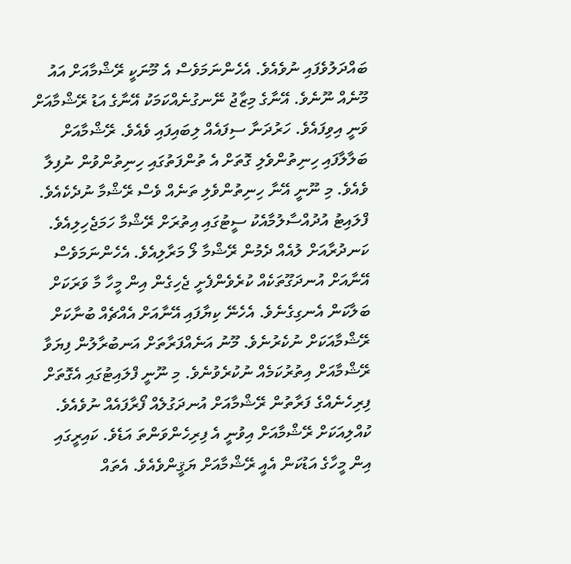ބައްދަލުވެފައި ނުވެއެވެ. އެހެންނަމަވެސް އެ މޫނަކީ ރޭޝްމާއަށް އައު މޫނެއް ނޫނެވެ. އޭނާގެ މިޒާޖު ނޭނގުނެއްކަމަކު އޭނާގެ އަޑު ރޭޝްމާއަށް ވަނީ އިވިފައެވެ. ހަރުދަނާ ސިފައެއް ލިބައިފައި ވެއެވެ. ރޭޝްމާއަށް ބަލާލާފައި ހިނިތުންވެލި ގޮތަށް އެ ތުންފަތުގައި ހިނިތުންވުން ނުފިލާ ވެއެވެ. މި ނޫނީ އޭނާ ހިނިތުންވެލި ތަނެއް ވެސް ރޭޝްމާ ނުދެކެއެވެ. ފްލައިޓު އުދުއްސާލުމާއެކު ސީޓުގައި އިތުރަށް ރޭޝްމާ ހަމަޖެހިލިއެވެ. ކަނދުރާއަށް ލުއެއް ދެމުން ރޭޝްމާ ލޯ މަރާލިއެވެ. އެހެންނަމަވެސް އޭނާއަށް އުނދަގޫތަކެއް ކުރެވެންފެށީ ޖެހިގެން އިން މީހާ މާ ވަރަކަށް ބަލާކަން އެނގިގެނެވެ. އެހެނޭ ކިޔާފައި އޭނާއަށް އެއްޗެއް ބުނާކަށް ރޭޝްމާއަކަށް ނުކެރުނެވެ. މޫނު އަނެއްފަރާތަށް އަނބުރާލުން ފިޔަވާ ރޭޝްމާއަށް އިތުރުކަމެއް ނުކުރެވުނެވެ. މި ނޫނީ ފްލައިޓުގައި އެގޮތަށް ފިރިހެނެއްގެ ފަރާތުން ރޭޝްމާއަށް އުނދަގުލެއް ފޯރާފައެއް ނުވެއެވެ. ކުއްލިއަކަށް ރޭޝްމާއަށް އިވުނީ އެ ފިރިހެންވަންތަ އަޑެވެ. ކައިރީގައި އިން މީހާގެ އަޑުކަން އެއީ ރޭޝްމާއަށް ޔަޤީންވެއެވެ. އެތައް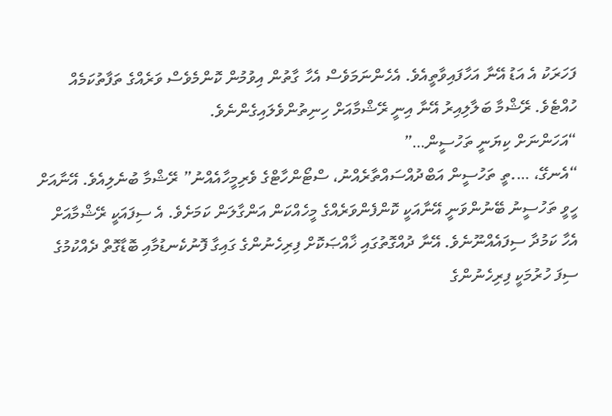ފަހަރަކު އެ އަޑު އޭނާ އަހާފައިވާތީއެވެ. އެހެންނަމަވެސް އެހާ ގާތުން އިވުމުން ކޮންމެވެސް ވަރެއްގެ ތަފާތުކަމެއް ހުއްޓެވެ. ރޭޝްމާ ބަލާލިއިރު އޭނާ އިނީ ރޭޝްމާއަށް ހިނިތުންވެލައިގެންނެވެ.
“އަހަންނަށް ކިޔަނީ ތަހުސީން…”
“އެނގޭ، ….ތީ ތަހުސީން އަބްދުއްސައްތާރެއްނު، ސްޓޯންހާޓްގެ ވެރިމީހާއެއްނު” ރޭޝްމާ ބުނެލިއެވެ. އޭނާއަށް ހީވީ ތަހުސީނު ބޭނުންވަނީ އޭނާއަކީ ކޮންފެންވަރެއްގެ މީހެއްކަން އަންގާލަން ކަމަށެވެ. އެ ސިފައަކީ ރޭޝްމާއަށް އެހާ ކަމުދާ ސިފައެއްނޫނެވެ. އޭނާ ދުއްގޮތުގައި ޚާއްޞަކޮށް ފިރިހެނުންގެ ގައިގާ ފޮނުކެނޑުމާއި ބޮޑާގޮތް ދެއްކުމުގެ ސިފަ ހުރުމަކީ ފިރިހެނުންގެ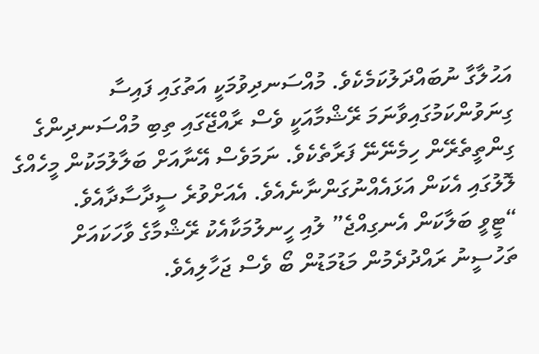އަޙުލާގާ ނުބައްދަލުކަމެކެވެ. މުއްސަނދިވުމަކީ އަތުގައި ފައިސާ ގިނަވުންކަމުގައިވާނަމަ ރޭޝްމާއަކީ ވެސް ރާއްޖޭގައި ތިބި މުއްސަނދިންގެ ގިންތީތެރޭން ހިމެނޭނޭ ފަރާތެކެވެ. ނަމަވެސް އޭނާއަށް ބަލާލުމަކުން މީހެއްގެ ލޮލުގައި އެކަން އަޅައެއްނުގަންނާނެއެވެ. އެއަށްވުރެ ސީދާސާދާއެވެ.
“ޓީވީ ބަލާކަން އެނގިއްޖެ” ލުއި ހީނލުމަކާއެކު ރޭޝްމާގެ ވާހަކައަށް ތަހުސީނު ރައްދުދެމުން މަޑުމަޑުން ބޯ ވެސް ޖަހާލިއެވެ.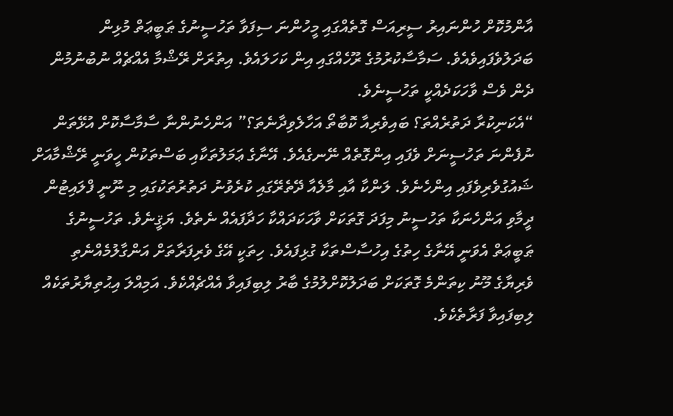އާންމުކޮށް ހުންނައިރު ސީރިއަސް ގޮތެއްގައި މީހުންނަ ސިފަވާ ތަހުސީނުގެ ޠަބީޢަތް މުޅިން ބަދަލުވެފައިވެއެވެ. ސަމާސާކުރުމުގެ ރޫހެއްގައި އިން ކަހަލައެވެ. އިތުރަށް ރޭޝްމާ އެއްޗެއް ނުބުނުމުން ދެން ވެސް ވާހަކަދެއްކީ ތަހުސީނެވެ.
“އެކަނިކުރާ ދަތުރެއްތަ؟ ބައިވެރިއާ ކޮބާތޯ އަހާލެވިދާނެތަ؟” އަންހެނުންނާ ސާމާސާކޮށް އުޅޭތަން ނުފެންނަ ތަހުސީނަށް ވެފައި އިންގޮތެއް ނޭނގެއެވެ. އޭނާގެ ޢަމަލުތަކާއި ބަސްތަކުން ހީވަނީ ރޭޝްމާއަށް ޝައުގުވެރިވެފައި އިންހެނެވެ. ލަންކާ އާއި މާލެއާ ދޭތެރޭގައި ކުރެވުނު ދަތުރުތަކުގައި މި ނޫނީ ފްލައިޓުން ދީމާވި އަންހެނަކާ ތަހުސީނު މިފަދަ ގޮތަކަށް ވާހަކަދައްކާ ހަދާފައެއް ނެތެވެ. ޔަޤީނެވެ. ތަހުސީނުގެ ޠަބީޢަތް އެވަނީ އޭނާގެ ހިތުގެ އިހުސާސްތަކާ ގުޅިފައެވެ. ހިތަކީ އޭގެ ވެރިފަރާތަށް އަންގާލުމެއްނެތި ވެރިޔާގެ މޫނު ކިތަންމެ ގޮތަކަށް ބަދަލުކޮށްލުމުގެ ބާރު ލިބިފައިވާ އެއްޗެއްކެވެ. އަމިއްލަ އިޙުތިޔާރުތަކެއް ލިބިފައިވާ ފަރާތެކެވެ.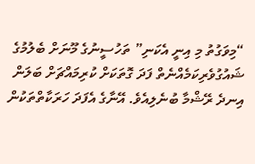“މިވަގުތު މި އިނީ އެކަނި” ތަހުސީނުގެ މޫނަށް ބެލުމުގެ ޝައުގުވެރިކަމެއްނެތް ފަދަ ގޮތަކަށް ކުރިމައްޗަށް ބަލަން އިނދެ ރޭޝްމާ ބުނެލިއެވެ. އޭނާގެ އެފަދަ ހަރަކާތްތަކުން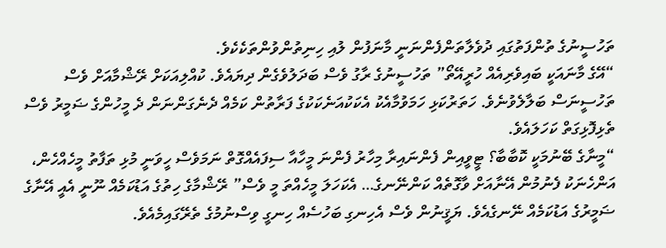ތަހުސީނުގެ ތުންފަތުގައި ދުވެލާތަންފެންނަނީ މާނަފުން ލުއި ހިނިތުންވުންތަކެކެވެ.
“އޭގެ މާނައަކީ ބައިވެރިއެއް ހުރީއޭތޯ” ތަހުސީނުގެ ރާގު ވެސް ބަދަލުވެގެން ދިޔައެވެ. ކުއްލިއަކަށް ރޭޝްމާއަށް ވެސް ތަހުސީނަސް ބަލާލެވުނެވެ. ހަތަރުކަޅި ހަމަވުމާއެކު އެކަކުއަނެކަކުގެ ފަރާތުން ކަމެއް ދެނެގަންނަން ދެ މީހުންގެ ޟަމީރު ވެސް ތެޅިފޮޅިގަތް ކަހަލައެވެ.
“މީނާގެ ބޭނުމަކީ ކޮބާބާ؟ ޓީވީއިން ފެންނައިރާ މިހާރު ފެންނަ މީހާއާ ސިފައެއްގޮތް ނަމަވެސް ހީވަނީ މުޅި ތަފާތު މީހެއްހެން، އަންހެނަކު ފެނުމުން އޭނާއަށް ވާގޮތެއް ކަންނޭނގެ… އެކަހަލަ މީހެއްތަ މީ ވެސް” ރޭޝްމާގެ ހިތުގެ އަޑުކަމެއް ނޫނީ އެއީ އޭނާގެ ޟަމީރުގެ އަޑުކަމެއް ނޭނގެއެވެ. ޔަޤީނުން ވެސް އެހިނގި ބަހުސެއް ހިނގީ ވިސްނުމުގެ ތެރޭގައިމެއެވެ.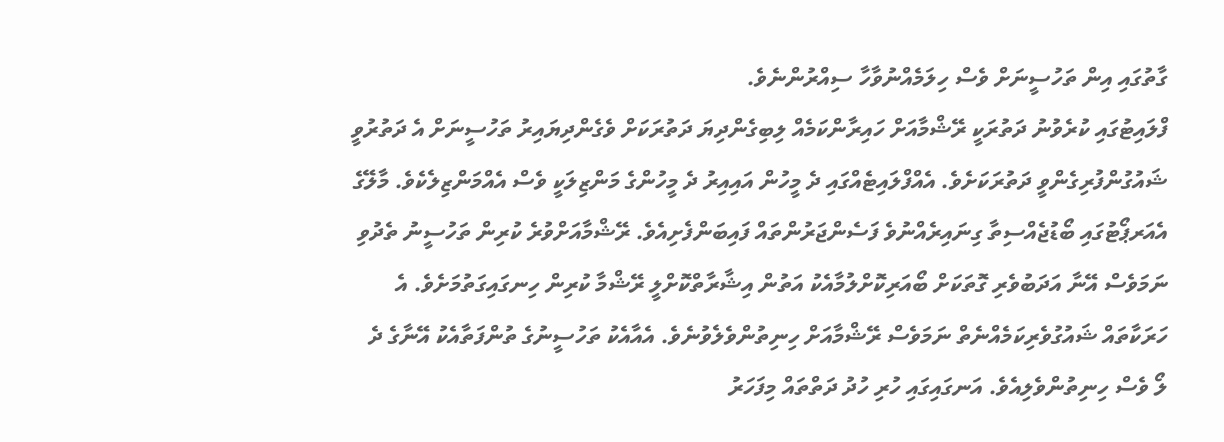ގާތުގައި އިން ތަހުސީނަށް ވެސް ހިލަމެއްނުވާހާ ސިއްރުންނެވެ.
ފްލައިޓުގައި ކުރެވުނު ދަތުރަކީ ރޭޝްމާއަށް ހައިރާންކަމެއް ލިބިގެންދިޔަ ދަތުރަކަށް ވެގެންދިޔައިރު ތަހުސީނަށް އެ ދަތުރުވީ ޝައުގުންފުރިގެންވީ ދަތުރަކަށެވެ. އެއްފްލައިޓެއްގައި ދެ މީހުން އައިއިރު ދެ މީހުންގެ މަންޒިލަކީ ވެސް އެއްމަންޒިލެކެވެ. މާލޭގެ އެއަރޕޯޓުގައި ބޯޑުޖެއްސިތާ ގިނައިރެއްނުވެ ފަސެންޖަރުންތައް ފައިބަންފެށިއެވެ. ރޭޝްމާއަށްވުރެ ކުރިން ތަހުސީނު ތެދުވި ނަމަވެސް އޭނާ އަދަބުވެރި ގޮތަކަށް ބޯއަރިކޮށްލުމާއެކު އަތުން އިޝާރާތްކޮށްލީ ރޭޝްމާ ކުރިން ހިނގައިގަތުމަށެވެ. އެ ހަރަކާތައް ޝައުގުވެރިކަމެއްނެތް ނަމަވެސް ރޭޝްމާއަށް ހިނިތުންވެލެވުނެވެ. އެއާއެކު ތަހުސީނުގެ ތުންފަތާއެކު އޭނާގެ ދެ ލޯ ވެސް ހިނިތުންވެލިއެވެ. އަނގައިގައި ހުރި ހުދު ދަތްތައް މިފަހަރު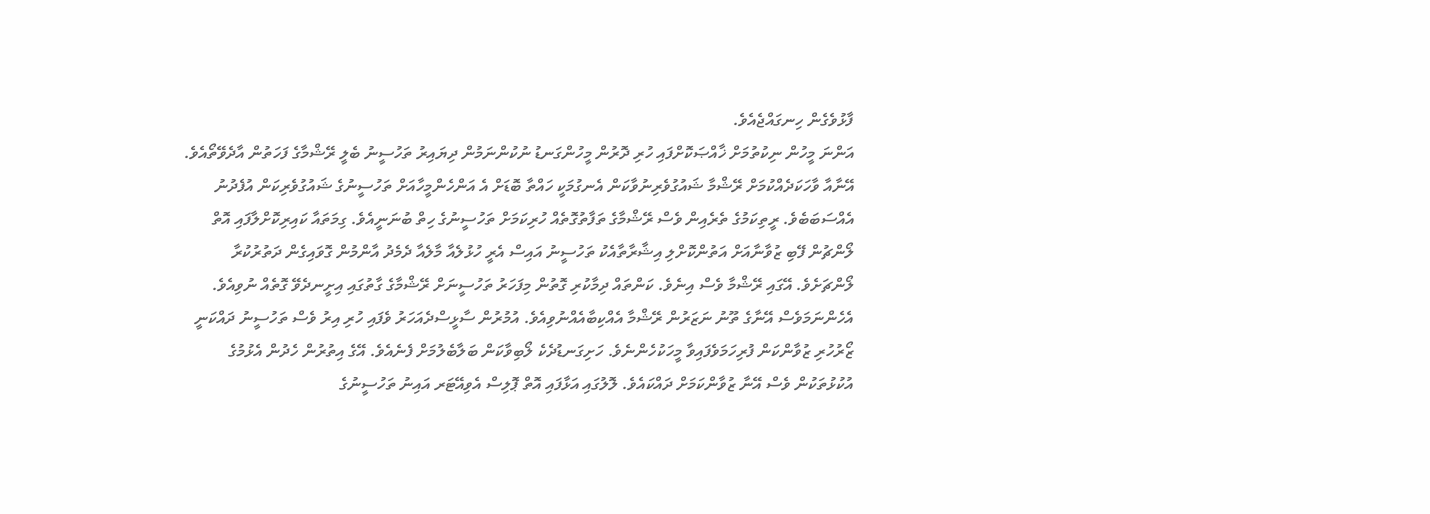ފާޅުވެގެން ހިނގައްޖެއެވެ.
އަންނަ މީހުން ނިކުތުމަށް ޚާއްޞަކޮށްފައި ހުރި ދޮރުން މީހުންގަނޑު ނުކުންނަމުން ދިޔައިރު ތަހުސީނު ބެލީ ރޭޝްމާގެ ފަހަތުން އާދެވޭތޯއެވެ. އޭނާއާ ވާހަކަދެއްކުމަށް ރޭޝްމާ ޝައުގުވެރިނުވާކަން އެނގުމަކީ ހައްތާ ބޮޑަށް އެ އަންހެންމީހާއަށް ތަހުސީނުގެ ޝައުގުވެރިކަން އުފެދުނު އެއްސަބަބެވެ. ރީތިކަމުގެ ތެރެއިން ވެސް ރޭޝްމާގެ ތަފާތުގޮތެއް ހުރިކަމަށް ތަހުސީނުގެ ހިތް ބުނަނީއެވެ. ގިމަތައާ ކައިރިކޮށްލާފައި އޮތް ލޯންޗުން ފޭބި ޒުވާނާއަށް އަތުންކޮށްލި އިޝާރާތާއެކު ތަހުސީނު އައިސް އެރީ ހުޅުލެއާ މާލެއާ ދެމެދު އާންމުން ގޮވައިގެން ދަތުރުކުރާ ލޯންޗަށެވެ. އޭގައި ރޭޝްމާ ވެސް އިނެވެ. ކަންތައް ދިމާކުރި ގޮތުން މިފަހަރު ތަހުސީނަށް ރޭޝްމާގެ ގާތުގައި އިށީނދެވޭ ގޮތެއް ނުވިއެވެ. އެހެންނަމަވެސް އޭނާގެ ތޫނު ނަޒަރުން ރޭޝްމާ އެއްކިބާއެއްނުވިއެވެ. އުމުރުން ސާޅީސްދެއަހަރު ވެފައި ހުރި އިރު ވެސް ތަހުސީނު ދައްކަނީ ޒޯރުހުރި ޒުވާންކަން ފުރިހަމަވެފައިވާ މީހަކުހެންނެވެ. ހަށިގަނޑުދެކެ ލޯބިވާކަން ބަލާބެލުމަށް ފެނެއެވެ. އޭގެ އިތުރުން ހެދުން އެޅުމުގެ އުކުޅުތަކުން ވެސް އޭނާ ޒުވާންކަމަށް ދައްކައެވެ. ލޮލުގައި އަޅާފައި އޮތް ޕޮލިސް އެވިއޭޓަރ އައިނު ތަހުސީނުގެ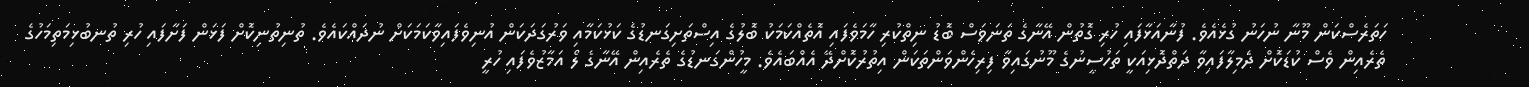ހަތަރެސްކަން މޫނާ ނުހަނު ގުޅެއެވެ. ފުނާއަޅާފައި ހުރި ގޮތުން އޭނާގެ ތަނަވަސް ބޮޑު ނިތްކުރި ހާމަވެފައި އޮތެއްކަމަކު ބޮލުގެ އިސްތަށިގަނޑުގެ ކަޅުކަމާއި ވަރުގަދަކަން އުނިވެފައިވާކަމަކަށް ނުދައްކައެވެ. ތުނިތުނިކޮށް ފަޅަން ފަށާފައި ހުރި ތުނބުޅިމަތިމަހުގެ ތެރެއިން ވެސް ކުޑަކޮށް ދެމިލާފައިވާ ދަތްދޮޅިއަކީ ތަހުސީނުގެ މޫނުގައިވާ ފިރިހެންވަންތަކަން އިތުރުކޮށްދޭ އެއްބައެވެ. މީހުންގަނޑުގެ ތެރެއިން އޭނާގެ ލޯ އަމާޒުވެފައި ހުރީ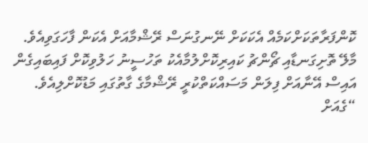ކޮންފަރާތަކަށްކަމެއް އެކަކަށް ނޭނގުނަސް ރޭޝްމާއަށް އެކަން ފާހަގަވިއެވެ.
މާލޭ ތޮށިގަނޑާއި ޗޯންޗު ކައިރިކޮށްލުމާއެކު ތަހުސީނު ހަލުވިކޮށް ފައިބައިގެން އައިސް އޭނާއަށް ފިލަން މަސައްކަތްކުރީ ރޭޝްމާގެ ގާތުގައި މަޑުކޮށްލިއެވެ.
“ގެއަށް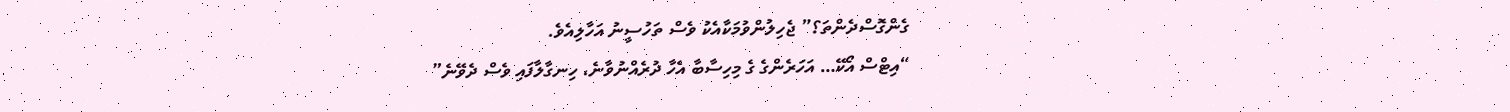ގެންގޮސްދެންތަ؟” ޖެހިލުންވުމަކާއެކު ވެސް ތަހުސީނު އަހާލިއެވެ.
“އިޓްސް އޯކޭ… އަހަރެންގެ ގެ މިހިސާބާ އެހާ ދުރެއްނުވާނެ، ހިނގާލާފައި ވެސް ދެވޭނެ”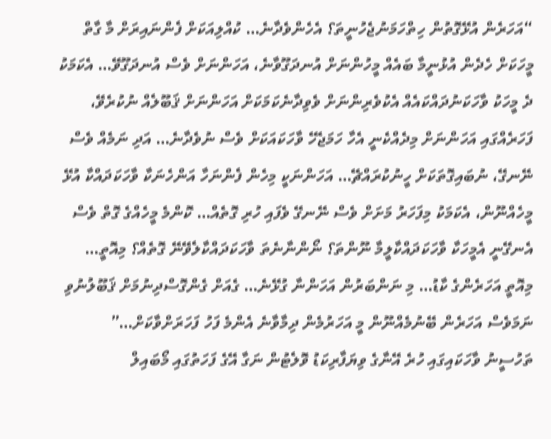“އަހަރެން އުޅޭގޮތުން ހިތްހަމަނުޖެހުނީތަ؟ އެހެންވެދާނެ… ކުއްލިއަކަށް ފެންނައިރަށް މާ ގާތް މީހަކަށް ހެދެން އުޅުނީމާ ބައެއް މީހުންނަށް އުނދަގޫވާނެ، އަހަންނަށް ވެސް އުނދަގޫވޭ… އެކަމަކު ދެ މީހަކު ވާހަކަނުދައްކައެއް އެކުވެރިންނަށް ވެވިދާނެކަމަކަށް އަހަންނަށް ޤަބޫލެއް ނުކުރެވޭ، ފަހަރެއްގައި އަހަންނަށް މިދެއްކެނީ އެހާ ހަމަޖެހޭ ވާހަކައަކަށް ވެސް ނުވެދާނެ… އަދި ނަމެއް ވެސް ނޭނގޭ، ނުބައިގޮތަކަށް ހީނުކުރައްޗޭ… އަހަންނަކީ މިހެން ފެންނަހާ އަންހެނަކާ ވާހަކަދައްކާ އުޅޭ މީހެއްނޫން، އެކަމަކު މިފަހަރު މަށަށް ވެސް ނޭނގޭ ވެފައި ހުރި ގޮތެއް… ކޮންމެ މީހެއްގެ ގޮތް ވެސް އެނގޭނީ އެމީހަކާ ވާހަކަދައްކާލީމާ ނޫންތަ؟ ނޯންނާނެތަ ވާހަކަދައްކާލެވޭނޭ ގޮތެއް؟ މިއޮތީ… މިއޮތީ އަހަރެންގެ ކާޑު… މި ނަންބަރުން އަހަންނާ ގުޅޭނެ… ގެއަށް ގެންގޮސްދިނުމަށް ޤަބޫލުނުވި ނަމަވެސް އަހަރެން ބޭނުމެއްނޫން މީ އަހަރުމެން ދިމާވާނެ އެންމެ ފަހު ފަހަރަށްވާކަށް…”
ތަހުސީނު ވާހަކައިގައި ހުރެ އޭނާގެ ވިޔަފާރިކަޑު ވޮލެޓުން ނަގާ އޭގެ ފަހަތުގައި މޯބައިލް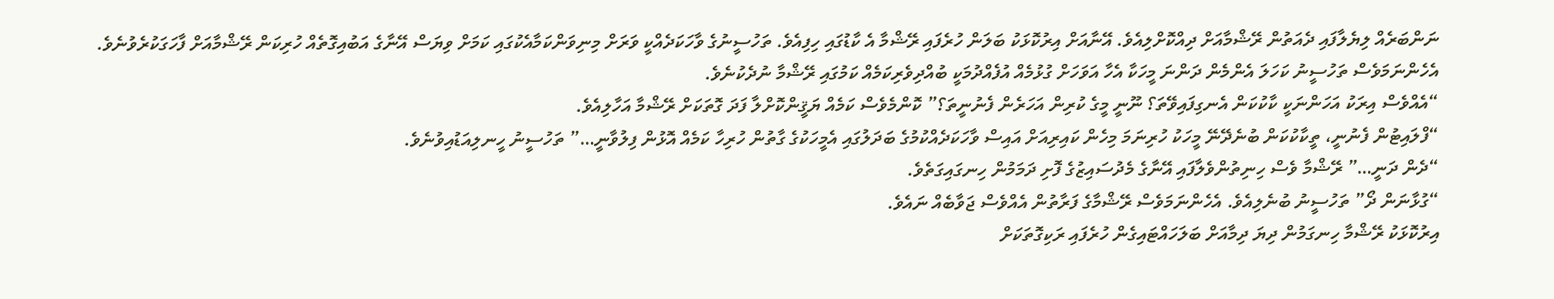ނަންބަރެއް ލިޔެލާފައި ދެއަތުން ރޭޝްމާއަށް ދިއްކޮށްލިއެވެ. އޭނާއަށް އިރުކޮޅަކު ބަލަން ހުރެފައި ރޭޝްމާ އެ ކާޑުގައި ހިފިއެވެ. ތަހުސީނުގެ ވާހަކަދެއްކީ ވަރަށް މިނިވަންކަމާއެކުގައި ކަމަށް ވިޔަސް އޭނާގެ އަބުއިގޮތެއް ހުރިކަން ރޭޝްމާއަށް ފާހަގަކުރެވުނެވެ. އެހެންނަމަވެސް ތަހުސީނު ކަހަލަ އެންމެން ދަންނަ މީހަކާ އެހާ އަވަހަށް ގުޅުމެއް އުފެއްދުމަކީ ބުއްދިވެރިކަމެއް ކަމުގައި ރޭޝްމާ ނުދެކުނެވެ.
“އެއްވެސް އިރަކު އަހަންނަކީ ކާކުކަން އެނގިފައިވޭތަ؟ ނޫނީ މީގެ ކުރިން އަހަރެން ފެނުނީތަ؟” ކޮންމެވެސް ކަމެއް ޔަޤީންކޮށްލާ ފަދަ ގޮތަކަށް ރޭޝްމާ އަހާލިއެވެ.
“ފްލައިޓުން ފެނުނީ، ތީކާކުކަން ބުނެދޭނޭ މީހަކު ހުރިނަމަ މިހެން ކައިރިއަށް އައިސް ވާހަކަދެއްކުމުގެ ބަދަލުގައި އެމީހަކުގެ ގާތުން ހުރިހާ ކަމެއް އޮޅުން ފިލުވާނީ…” ތަހުސީނު ހީނލިއަޑުއިވުނެވެ.
“ދެން ދަނީ…” ރޭޝްމާ ވެސް ހިނިތުންވެލާފައި އޭނާގެ މެދުސައިޒުގެ ފޮށި ދަމަމުން ހިނގައިގަތެވެ.
“ގުޅާނަން ދޯ” ތަހުސީނު ބުނެލިއެވެ. އެހެންނަމަވެސް ރޭޝްމާގެ ފަރާތުން އެއްވެސް ޖަވާބެއް ނައެވެ.
އިރުކޮޅަކު ރޭޝްމާ ހިނގަމުން ދިޔަ ދިމާއަށް ބަލަހައްޓައިގެން ހުރެފައި ރަކިގޮތަކަށް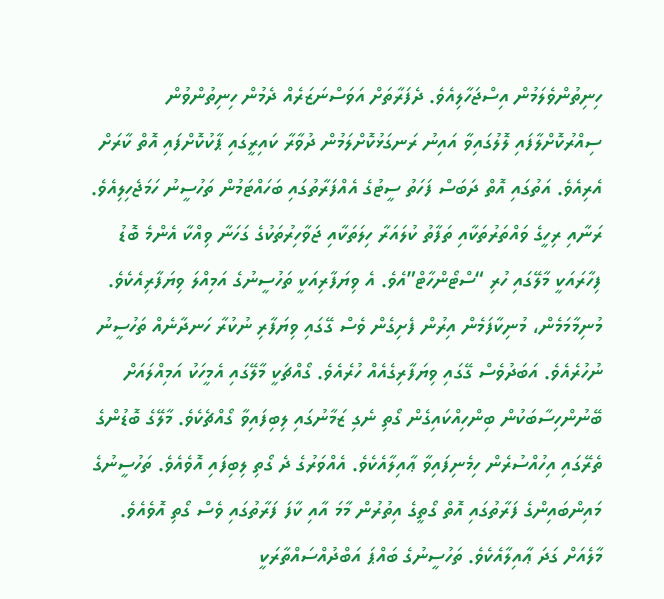ހިނިތުންވެލަމުން އިސްޖަހާލިއެވެ. ދެފަރާތަށް އަވަސްނަޒަރެއް ދެމުން ހިނިތުންވުން ސިއްރުކޮށްލާފައި ލޮލުގައިވާ އައިނު ރަނގަޅުކޮށްލަމުން ދުވާރާ ކައިރީގައި ޕާކުކޮށްފައި އޮތް ކާރަށް އެރިއެވެ. އަތުގައި އޮތް ދަބަސް ފަހަތު ސީޓުގެ އެއްފަރާތުގައި ބަހައްޓަމުން ތަހުސީނު ހަމަޖެހިލިއެވެ.
ރަނާއި ރިހީގެ ވައްތަރުތަކާއި ތަފާތު ކުލައަރާ ހިލަތަކާއި ޖަވާހިރުތަކުގެ ގަހަނާ ވިއްކާ އެންމެ ބޮޑު ފިހާރައަކީ މާލޭގައި ހުރި “ސްޓޯންހާޓް”އެވެ. އެ ވިޔަފާރިއަކީ ތަހުސީނުގެ އަމިއްލަ ވިޔަފާރިއެކެވެ. މުނިމާމަމެން، މުނިކާފަމެން އިރުން ފެށިގެން ވެސް ގޭގައި ވިޔަފާރި ނުކުރާ ހަނދާނެއް ތަހުސީނު ނުހުރެއެވެ. އަބަދުވެސް ގޭގައި ވިޔަފާރިގެއެއް ހުރެއެވެ. ގޯއްޗަކީ މާލޭގައި އެމީހަކު އަމިއްލައަށް ބޭނުންހިސާބަކުން ބިންހިއްކައިގެން ގޯތި ނެގި ޒަމާނުގައި ލިބިފައިވާ ގޯއްޗެކެވެ. މާލޭގެ ބޮޑުންގެ ތެރޭގައި އިހުއްސުރެން ހިމެނިފައިވާ ޢާއިލާއެކެވެ. އެއްވަރުގެ ދެ ގޯތި ލިބިފައި އޮވެއެވެ. ތަހުސީނުގެ މައިންބައިންގެ ފަރާތުގައި އޮތް ގޯތީގެ އިތުރުން މާމަ އާއި ކާފަ ފަރާތުގައި ވެސް ގޯތި އޮވެއެވެ. މާލެއަށް ގަދަ ޢާއިލާއެކެވެ. ތަހުސީނުގެ ބައްޕަ އަބްދުއްސައްތާރަކީ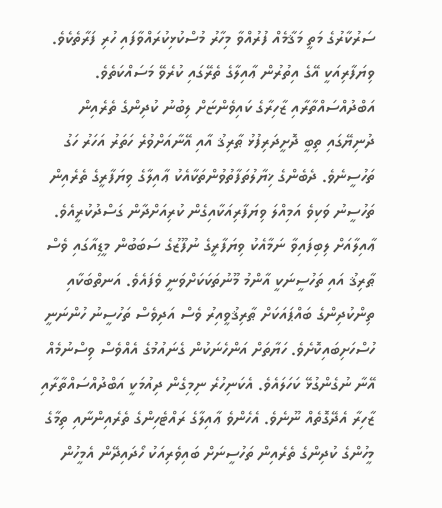ސަރުކާރުގެ މަތީ މަޤާމެއް ފުރުއްވާ މިހާރު މުސްކުޅިކުރައްވާފައި ހުރި ފަރާތެކެވެ. ވިޔަފާރިއަކީ އޭގެ އިތުރުން ޢާއިލާގެ ތެރޭގައި ކުރެވޭ މަސައްކަތެވެ.
އަބްދުއްސައްތާރާއި ޒާހިރާގެ ކައިވެންޏަށް ލިބުނު ކުދިންގެ ތެރެއިން ދުނިޔޭގައި ތިބީ ދޮށީދަރިފުޅު ޠާރިޤު އާއި އޭނާއަށްވުރެ ހަތަރު އަހަރު ހަގު ތަހުސީނެވެ. ދެބެންގެ ޚިޔާލުތަފާތުވުންތަކާއެކު ޢާއިލާގެ ވިޔަފާރީގެ ތެރެއިން ތަހުސީނު ވަކިވެ އަމިއްލަ ވިޔަފާރިއަކާއިގެން ކުރިއަށްދާން ގަސްދުކުރީއެވެ. ޢާއިލާއަށް ލިބިފައިވާ ނަމާއެކު ވިޔަފާރީގެ ނުފޫޒުގެ ސަބަބުން މީޑިއާގައި ވެސް ޠާރިޤު އައި ތަހުސީނަކީ އާންމު މޫނުތަކަކަށްވަނީ ވެފައެވެ. އަނތްބަކާއި ތިންކުދިންގެ ބައްޕައަކަށް ޠާރިޤުވީއިރު ވެސް އަދިވެސް ތަހުސީނު ހުންނަނީ ހުސްހަށިބައިކޮށެވެ. ހަޔާތަށް އަންހެނަކުން ގެނައުމުގެ އެއްވެސް ވިސްނުމެއް އޭނާ ނުގެންގުޅޭ ކަހަލައެވެ. އެކަނިހުރެ ނިމިގެން ދިއުމަކީ އަބްދުއްސައްތާރާއި ޒާހިރާ އެދޭގޮތެއް ނޫނެވެ. އެހެންވެ ޢާއިލާގެ ރައްޓެހިންގެ ތެރެއިންނާއި ތިމާގެ މީހުންގެ ކުދިންގެ ތެރެއިން ތަހުސީނަށް ބައިވެރިއަކު ހޯދައިދޭން އެމީހުން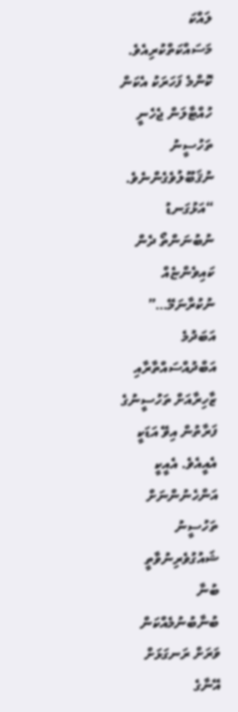ލައްކަ މަސައްކަތްކުރިއެވެ. ކޮންމެ ފަހަރަކު އެކަން ހުއްޓާލަން ޖެހެނީ ތަހުސީނު ނުޤަބޫލުވެގެންނެވެ.
“އަޅުގަނޑު ނުބުނަންތޯ ދެން ކައިވެންޏެއް ނުކުރާނަމޭ…” އަބަދުމެ އަބްދުއްސައްތާރާއި ޒާހިރާއަށް ތަހުސީނުގެ ފަރާތުން އިވޭ އަޑަކީ އެއީއެވެ. އެއީކީ އަންހެނުންނަށް ތަހުސީނު ޝައުގުވެރިނުވާތީ ބުނާ ބުނާބުނުމެއްކަން ވަރަށް ރަނގަޅަށް އޭނާގެ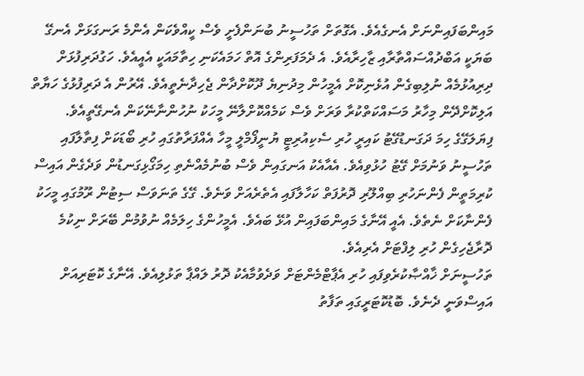މައިންބަފައިންނަށް އެނގެއެވެ. އެގޮތަށް ތަހުސީނު ބުނަންފެށީ ވެސް ކީއްވެކަން އެންމެ ރަނގަޅަށް އެނގޭ ބަޔަކީ އަބްދުއްސައްތާރާއި ޒާހިރާއެވެ. އެ ދެމަފަރިންގެ އޮތް ހަމައެކަނި ހިތާމައަކީ އެއީއެވެ. ހަގުދަރިފުޅަށް ދިރިއުޅުމެއް ނުލިބިގެން އުޅެނިކޮށް އެމީހުން މިދުނިޔެ ދޫކޮށްދާން ޖެހިދާނެތީއެވެ. އޭރުން އެ ދަރިފުޅުގެ ހަޔާތް އަލިކޮށްދޭން މިހާރު މަސައްކަތްކުރާ ވަރަށް ވެސް ކަމެއްކޮށްލާނޭ މީހަކު ނުހުންނާނޭކަން އެނގޭތީއެވެ.
ފިޔަލަގޭގެ ހިމަ ދަގަނޑުގޭޓު ކައިރީ ހުރި ސެކިއުރިޓީ ޔުނީފޯމްލީ މީހާ އެއްފަރާތުގައި ހުރި ބޯޑަކަށް ފިތާލާފައި ތަހުސީނު ވަނުމަށް ގޭޓު ހުޅުވިއެވެ. އެއާއެކު އަނގައިން ވެސް ބުނުމެއްނެތި ހިމަގޯޅިގަނޑުން ވަދެގެން އައިސް ކުރިމަތީން ފެންނަހުރި ބިއްލޫރި ދޮރުފަތް ކަހާލާފައި އެތެރެއަށް ވަނެވެ. ގޭގެ ތަނަވަސް ސިޓުން ރޫމުގައި މީހަކު ފެންނާކަށް ނެތެވެ. އެއީ އޭނާގެ މައިންބަފައިން އުޅޭ ބައެވެ. އެމީހުންގެ ހިލަމެއް ނުވުމުން ބޭރަށް ނިކުމެ ދޮރާޖެހިގެން ހުރި ލިފްޓަށް އެރިއެވެ.
ތަހުސީނަށް ޚާއްޞާކުރެވިފައި ހުރި އެޕާޓްމެންޓަށް ވަދެވުމާއެކު ދޮރު ލައްޕާ ތަޅުލިއެވެ. އޭނާގެ ކޮޓަރިއަށް އައިސްވަނީ ދެނެވެ. ބޮޑުކޮޓަރީގައި ތަފާތު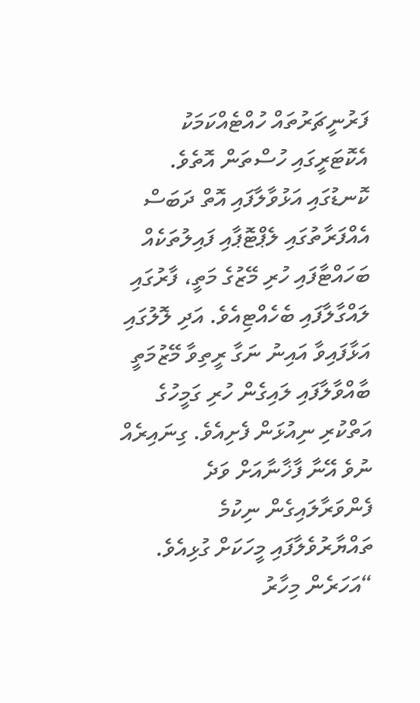ފަރުނީޗަރުތައް ހުއްޓެއްކަމަކު އެކޮޓަރީގައި ހުސްތަން އޮތެވެ. ކޮނޑުގައި އަޅުވާލާފައި އޮތް ދަބަސް އެއްފަރާތުގައި ލެޕްޓޮޕާއި ފައިލުތަކެއް ބަހައްޓާފައި ހުރި މޭޒުގެ މަތީ، ފާރުގައި ލައްގާލާފައި ބެހެއްޓިއެވެ. އަދި ލޮލުގައި އަޅާފައިވާ އައިނު ނަގާ ރީތިވާ މޭޒުމަތީ ބާއްވާލާފައި ލައިގެން ހުރި ގަމީހުގެ އަތްކުރި ނިއުޅަން ފެށިއެވެ. ގިނައިރެއް ނުވެ އޭނާ ފާޚާނާއަށް ވަދެ ފެންވަރާލައިގެން ނިކުމެ ތައްޔާރުވެލާފައި މީހަކަށް ގުޅިއެވެ.
“އަހަރެން މިހާރު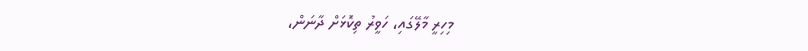މިހިރީ މާލޭގައި، ހަވީރު ތިކޮޅަށް ދާނަން،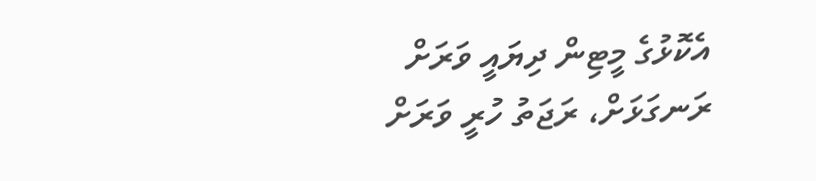އެކޮޅުގެ މީޓިން ދިޔައީ ވަރަށް ރަނގަޅަށް، ރަޖަތު ހުރީ ވަރަށް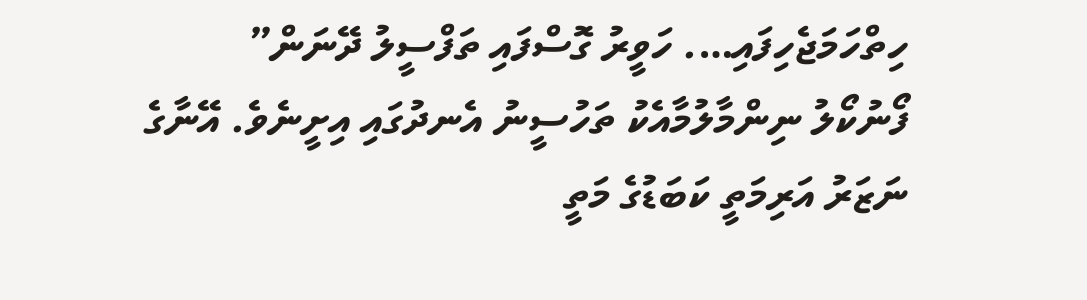ހިތްހަމަޖެހިފައި…. ހަވީރު ގޮސްފައި ތަފްސީލު ދޭނަން”
ފޯނުކޯލު ނިންމާލުމާއެކު ތަހުސީނު އެނދުގައި އިށީނެވެ. އޭނާގެ ނަޒަރު އަރިމަތީ ކަބަޑުގެ މަތީ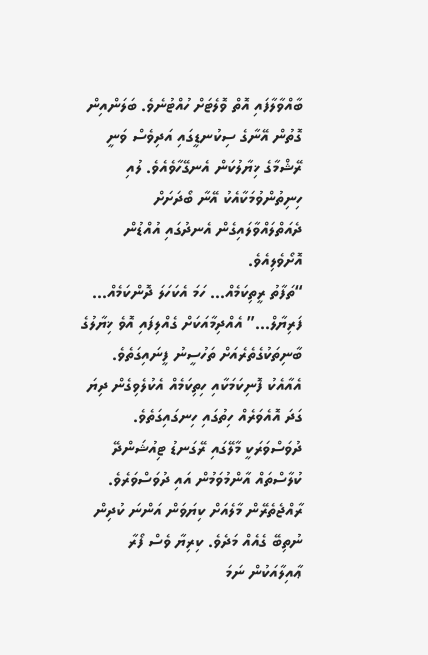ބާއްވާލާފައި އޮތް ވޮލެޓަށް ހުއްޓުނެވެ. ބަލަންއިން ގޮތުން އޭނާގެ ސިކުނޑީގައި އަދިވެސް ވަނީ ރޭޝްމާގެ ޚިޔާލުކަން އެނގޭހާވެއެވެ. ލުއި ހިނިތުންވުމަކާއެކު އޭނާ ބޯދަށަށް ދެއަތްލައްވާލައިގެން އެނދުގައި އުއްޑުން އޮށޯވެލިއެވެ.
“ތަފާތު ރީތިކަމެއް… ހަމަ އެކަހަލަ ދޮންކަމެއް… ފަރިޔާލް…” އެއްދިމާއަކަށް ގެއްލިފައި އޮވެ ޚިޔާލުގެ ބާނިތަކުގެތެރެއަށް ތަހުސީނު ފީނައިގަތެވެ. އެއާއެކު ފޮނިކަމަކާއި ހިތިކަމެއް އެކުލެވިގެން ދިޔަ ގަދަ އޮއެވަރެއް ހިތުގައި ހިނގައިގަތެވެ.
ދުވަސްވަރަކީ މާލޭގައި ރޭގަނޑު ޓިއުޝަންދޭ ކުލާސްތައް އާންމުވަމުން އައި ދުވަސްވަރެވެ. ރާއްޖެތެރޭން މާލެއަށް ކިޔަވަން އަންނަ ކުދިން ނުތިބޭ ގެއެއް މަދެވެ. ކިރިޔާ ވެސް ފޯރާ ޢާއިލާއަކުން ނަމަ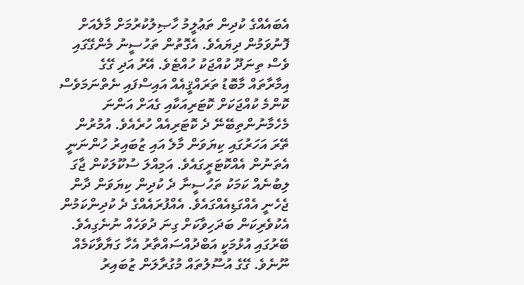އެބައެއްގެ ކުދިން ތަޢުލީމު ހާޞިލުކުރުމަށް މާލެއަށް ފޮނުވަމުން ދިޔައެވެ. އެގޮތުން ތަހުސީނު މެންގޭގައި ވެސް ތިނަދޫ ކުއްޖަކު ހުއްޓެވެ. އޭރު އަދި ގޭގެ އިމާރާތައް މާބޮޑު ތަރައްޤީއެއް އައިސްފައި ނެތްނަމަވެސް ކޮންމެ ކުއްޖަކަށް ކޮޓަރިއަކާއި ގެއަށް އަންނަ މެހެމާނުންތިބޭނޭ ދެ ކޮޓަރިއެއް ހުރެއެވެ. އުމުރުން ތޭރަ އަހަރުގައި ކިޔަވަން މާލެ އައި ޒުބައިރު ހުންނަނީ އެތަނުން އެއްކޮޓަރީގައެވެ. އަމިއްލަ ސުކޫލަކުން ޖާގަ ލިބުނެއް ކަމަކު ތަހުސީނާ ދެ ކުދިން ކިޔަވަން ދާން ޖެހެނީ އެއްގަޑިއެއްގައެވެ. އެއްފުރައެއްގެ ދެ ކުދިންކަމުން އެކުވެރިކަން ބަދަހިވާކަށް ގިނަ ދުވަހެއް ނުނެގިއެވެ. ބޭރުގައި އުޅުމަކީ އަބްދުއްސައްތާރު އެހާ ގަޔާވާކަމެއް ނޫނެވެ. ގޭގެ އުސޫލުތައް މުގުރާލަން ޒުބައިރު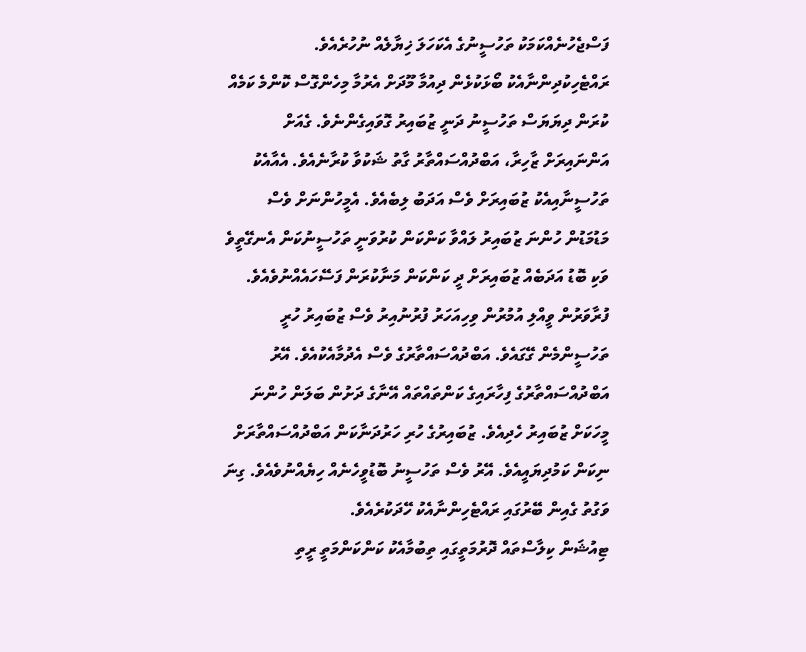ފަސްޖެހުނެއްކަމަކު ތަހުސީނުގެ އެކަހަލަ ޚިޔާލެއް ނުހުރެއެވެ. ރައްޓެހިކުދިންނާއެކު ބޯޅަކުޅެން ދިއުމާ މޫދަށް އެރުމާ މިހެންގޮސް ކޮންމެ ކަމެއް ކުރަން ދިޔަޔަސް ތަހުސީނު ދަނީ ޒުބައިރު ގޮވައިގެންނެވެ. ގެއަށް އަންނައިރަށް ޒާހިރާ، އަބްދުއްސައްތާރު ގާތު ޝަކުވާ ކުރާނެއެވެ. އެއާއެކު ތަހުސީނާއިއެކު ޒުބައިރަށް ވެސް އަދަބު ލިބެއެވެ. އެމީހުންނަށް ވެސް މަޑުމަޑުން ހުންނަ ޒުބައިރު ލައްވާ ކަންކަން ކުރުވަނީ ތަހުސީނުކަން އެނގޭތީވެ ވަކި ބޮޑު އަދަބެއް ޒުބައިރަށް ދީ ކަންކަން މަނާކުރަން ފަސޭހައެއްނުވެއެވެ. ފުރާވަރުން ވީއްލި އުމުރުން ވިހިއަހަރު ފުރުނުއިރު ވެސް ޒުބައިރު ހުރީ ތަހުސީންމެން ގޭގައެވެ. އަބްދުއްސައްތާރުގެ ވެސް އެދުމާއެކުއެވެ. އޭރު އަބްދުއްސައްތާރުގެ ފިހާރައިގެ ކަންތައްތައް އޭނާގެ ދަށުން ބަލަން ހުންނަ މީހަކަށް ޒުބައިރު ހެދިއެވެ. ޒުބައިރުގެ ހުރި ހަރުދަނާކަން އަބްދުއްސައްތާރަށް ނިކަން ކަމުދިޔައީއެވެ. އޭރު ވެސް ތަހުސީނު ބޮޑުވީހެނެއް ހިޔެއްނުވެއެވެ. ގިނަ ވަގުތު ގެއިން ބޭރުގައި ރައްޓެހިންނާއެކު ހޭދަކުރެއެވެ.
ޓިއުޝަން ކިލާސްތައް ދޮރުމަތީގައި ތިބުމާއެކު ކަންކަންމަތީ ރީތި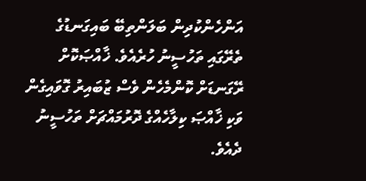އަންހެންކުދިން ބަލަންތިބޭ ބައިގަނޑުގެ ތެރޭގައި ތަހުސީނު ހުރެއެވެ. ޚާއްޞަކޮށް ރޭގަނޑަށް ކޮންމެހެން ވެސް ޒުބައިރު ގޮވައިގެން ވަކި ޚާއްޞަ ކިލާހެއްގެ ދޮރުމައްޗަށް ތަހުސީނު ދެއެވެ.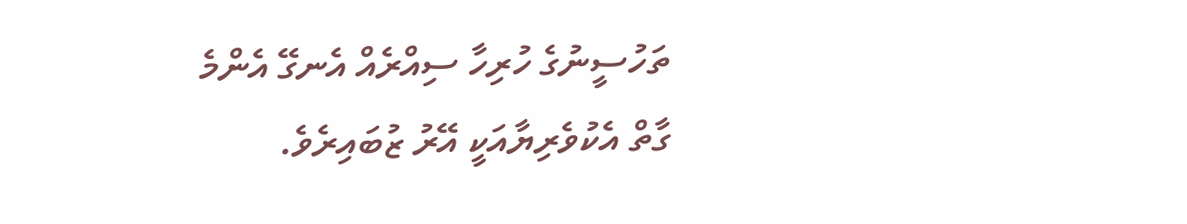ތަހުސީނުގެ ހުރިހާ ސިއްރެއް އެނގޭ އެންމެ ގާތް އެކުވެރިޔާއަކީ އޭރު ޒުބައިރެވެ.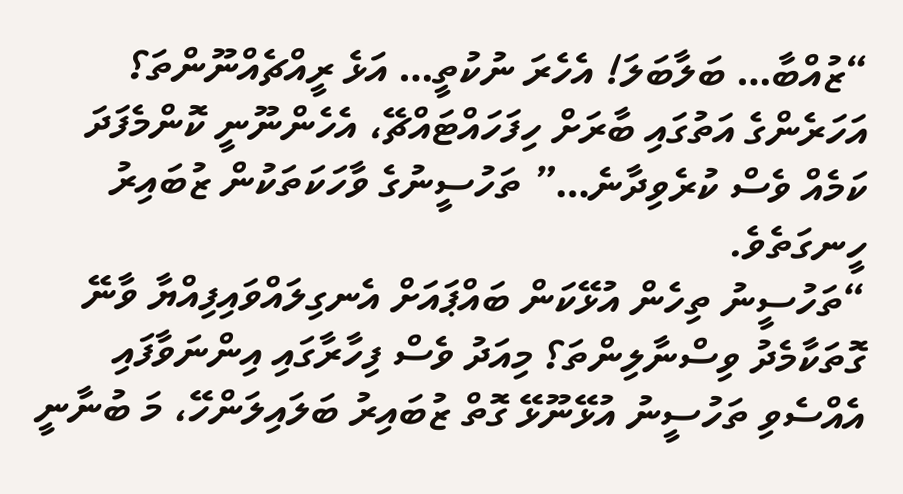“ޒުއްބާ… ބަލާބަލަ! އެހެރަ ނުކުތީ… އަޅެ ރީއްޗެއްނޫންތަ؟ އަހަރެންގެ އަތުގައި ބާރަށް ހިފަހައްޓައްޗޭ، އެހެންނޫނީ ކޮންމެފަދަ ކަމެއް ވެސް ކުރެވިދާނެ…” ތަހުސީނުގެ ވާހަކަތަކުން ޒުބައިރު ހީނގަތެވެ.
“ތަހުސީނު ތިހެން އުޅޭކަން ބައްޕައަށް އެނގިލައްވައިފިއްޔާ ވާނޭ ގޮތަކާމެދު ވިސްނާލިންތަ؟ މިއަދު ވެސް ފިހާރާގައި އިންނަވާފައި އެއްސެވި ތަހުސީނު އުޅޭނޫޅޭ ގޮތް ޒުބައިރު ބަލައިލަންހޭ، މަ ބުނާނީ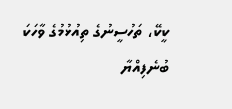ކީކޭ، ތަހުސީނުގެ ތިއުޅުމުގެ ވާހަކަ ބުނެފިއްޔާ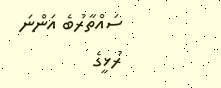ސައްތާރުބެ އަންނަ ރުޅީގެ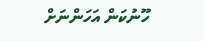ހޫނުކަން އަހަންނަށް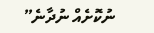ނުކޮށެއް ނުދާނެ”